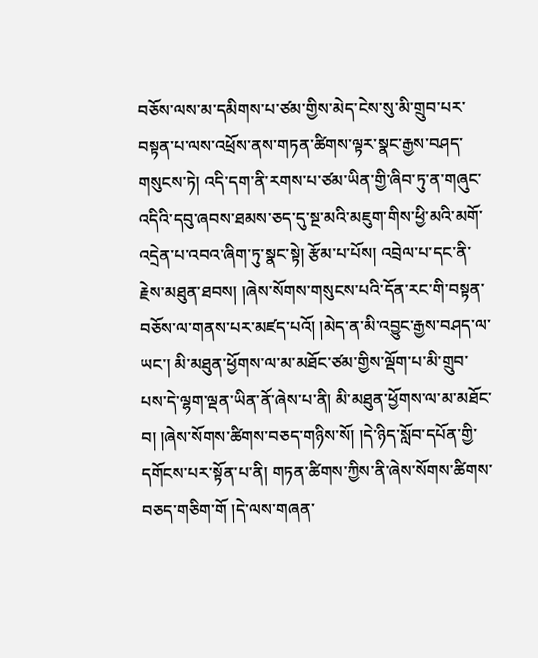བཅོས་ལས་མ་དམིགས་པ་ཙམ་གྱིས་མེད་ངེས་སུ་མི་གྲུབ་པར་བསྟན་པ་ལས་འཕྲོས་ནས་གཏན་ཚིགས་ལྟར་སྣང་རྒྱས་བཤད་གསུངས་ཏེ། འདི་དག་ནི་རགས་པ་ཙམ་ཡིན་གྱི་ཞིབ་ཏུ་ན་གཞུང་འདིའི་དབུ་ཞབས་ཐམས་ཅད་དུ་སྔ་མའི་མཇུག་གིས་ཕྱི་མའི་མགོ་འདྲེན་པ་འབའ་ཞིག་ཏུ་སྣང་སྟེ། རྩོམ་པ་པོས། འབྲེལ་པ་དང་ནི་རྗེས་མཐུན་ཐབས། །ཞེས་སོགས་གསུངས་པའི་དོན་རང་གི་བསྟན་བཅོས་ལ་གནས་པར་མཛད་པའོ། །མེད་ན་མི་འབྱུང་རྒྱས་བཤད་ལ་ཡང་། མི་མཐུན་ཕྱོགས་ལ་མ་མཐོང་ཙམ་གྱིས་ལྡོག་པ་མི་གྲུབ་པས་དེ་ལྷག་ལྡན་ཡིན་ནོ་ཞེས་པ་ནི། མི་མཐུན་ཕྱོགས་ལ་མ་མཐོང་བ། །ཞེས་སོགས་ཚིགས་བཅད་གཉིས་སོ། །དེ་ཉིད་སློབ་དཔོན་གྱི་དགོངས་པར་སྟོན་པ་ནི། གཏན་ཚིགས་ཀྱིས་ནི་ཞེས་སོགས་ཚིགས་བཅད་གཅིག་གོ །དེ་ལས་གཞན་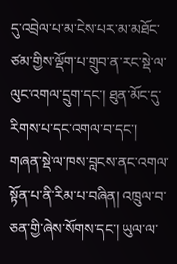དུ་འབྲེལ་པ་མ་ངེས་པར་མ་མཐོང་ཙམ་གྱིས་ལྡོག་པ་གྲུབ་ན་རང་སྡེ་ལ་ལུང་འགལ་དྲུག་དང་། ཐུན་མོང་དུ་རིགས་པ་དང་འགལ་བ་དང་། གཞན་སྡེ་ལ་ཁས་བླངས་ནང་འགལ་སྟོན་པ་ནི་རིམ་པ་བཞིན། འཁྲུལ་བ་ཅན་གྱི་ཞེས་སོགས་དང་། ཡུལ་ལ་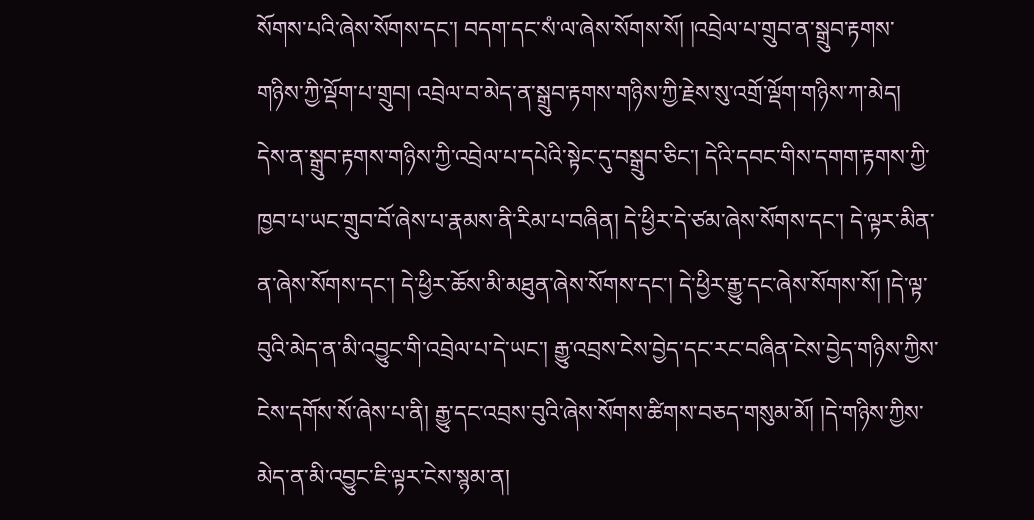སོགས་པའི་ཞེས་སོགས་དང་། བདག་དང་སཾ་ལ་ཞེས་སོགས་སོ། །འབྲེལ་པ་གྲུབ་ན་སྒྲུབ་རྟགས་གཉིས་ཀྱི་ལྡོག་པ་གྲུབ། འབྲེལ་བ་མེད་ན་སྒྲུབ་རྟགས་གཉིས་ཀྱི་རྗེས་སུ་འགྲོ་ལྡོག་གཉིས་ཀ་མེད། དེས་ན་སྒྲུབ་རྟགས་གཉིས་ཀྱི་འབྲེལ་པ་དཔེའི་སྟེང་དུ་བསྒྲུབ་ཅིང་། དེའི་དབང་གིས་དགག་རྟགས་ཀྱི་ཁྱབ་པ་ཡང་གྲུབ་བོ་ཞེས་པ་རྣམས་ནི་རིམ་པ་བཞིན། དེ་ཕྱིར་དེ་ཙམ་ཞེས་སོགས་དང་། དེ་ལྟར་མིན་ན་ཞེས་སོགས་དང་། དེ་ཕྱིར་ཆོས་མི་མཐུན་ཞེས་སོགས་དང་། དེ་ཕྱིར་རྒྱུ་དང་ཞེས་སོགས་སོ། །དེ་ལྟ་བུའི་མེད་ན་མི་འབྱུང་གི་འབྲེལ་པ་དེ་ཡང་། རྒྱུ་འབྲས་ངེས་བྱེད་དང་རང་བཞིན་ངེས་བྱེད་གཉིས་ཀྱིས་ངེས་དགོས་སོ་ཞེས་པ་ནི། རྒྱུ་དང་འབྲས་བུའི་ཞེས་སོགས་ཚིགས་བཅད་གསུམ་མོ། །དེ་གཉིས་ཀྱིས་མེད་ན་མི་འབྱུང་ཇི་ལྟར་ངེས་སྙམ་ན།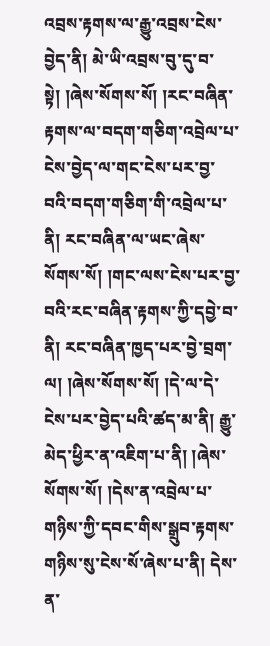འབྲས་རྟགས་ལ་རྒྱུ་འབྲས་ངེས་བྱེད་ནི། མེ་ཡི་འབྲས་བུ་དུ་བ་སྟེ། །ཞེས་སོགས་སོ། །རང་བཞིན་རྟགས་ལ་བདག་གཅིག་འབྲེལ་པ་ངེས་བྱེད་ལ་གང་ངེས་པར་བྱ་བའི་བདག་གཅིག་གི་འབྲེལ་པ་ནི། རང་བཞིན་ལ་ཡང་ཞེས་སོགས་སོ། །གང་ལས་ངེས་པར་བྱ་བའི་རང་བཞིན་རྟགས་ཀྱི་དབྱེ་བ་ནི། རང་བཞིན་ཁྱད་པར་བྱེ་བྲག་ལ། །ཞེས་སོགས་སོ། །དེ་ལ་དེ་ངེས་པར་བྱེད་པའི་ཚད་མ་ནི། རྒྱུ་མེད་ཕྱིར་ན་འཇིག་པ་ནི། །ཞེས་སོགས་སོ། །དེས་ན་འབྲེལ་པ་གཉིས་ཀྱི་དབང་གིས་སྒྲུབ་རྟགས་གཉིས་སུ་ངེས་སོ་ཞེས་པ་ནི། དེས་ན་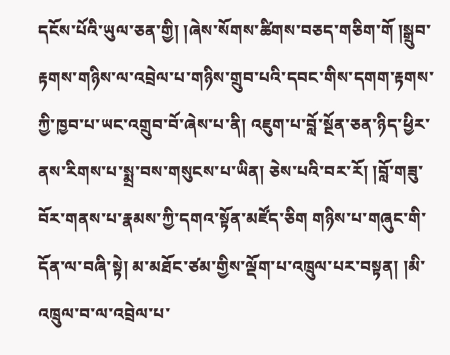དངོས་པོའི་ཡུལ་ཅན་གྱི། །ཞེས་སོགས་ཚིགས་བཅད་གཅིག་གོ །སྒྲུབ་རྟགས་གཉིས་ལ་འབྲེལ་པ་གཉིས་གྲུབ་པའི་དབང་གིས་དགག་རྟགས་ཀྱི་ཁྱབ་པ་ཡང་འགྲུབ་བོ་ཞེས་པ་ནི། འཇུག་པ་བློ་སྔོན་ཅན་ཉིད་ཕྱིར་ནས་རིགས་པ་སྨྲ་བས་གསུངས་པ་ཡིན། ཅེས་པའི་བར་རོ། །བློ་གཟུ་བོར་གནས་པ་རྣམས་ཀྱི་དགའ་སྟོན་མཛོད་ཅིག གཉིས་པ་གཞུང་གི་དོན་ལ་བཞི་སྟེ། མ་མཐོང་ཙམ་གྱིས་ལྡོག་པ་འཁྲུལ་པར་བསྟན། །མི་འཁྲུལ་བ་ལ་འབྲེལ་པ་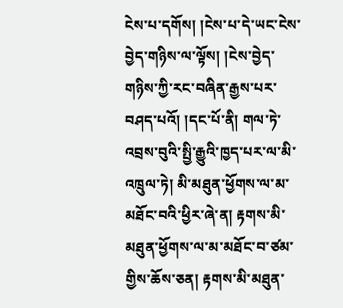ངེས་པ་དགོས། །ངེས་པ་དེ་ཡང་ངེས་བྱེད་གཉིས་ལ་ལྟོས། །ངེས་བྱེད་གཉིས་ཀྱི་རང་བཞིན་རྒྱས་པར་བཤད་པའོ། །དང་པོ་ནི། གལ་ཏེ་འབྲས་བུའི་སྤྱི་རྒྱུའི་ཁྱད་པར་ལ་མི་འཁྲུལ་ཏེ། མི་མཐུན་ཕྱོགས་ལ་མ་མཐོང་བའི་ཕྱིར་ཞེ་ན། རྟགས་མི་མཐུན་ཕྱོགས་ལ་མ་མཐོང་བ་ཙམ་གྱིས་ཆོས་ཅན། རྟགས་མི་མཐུན་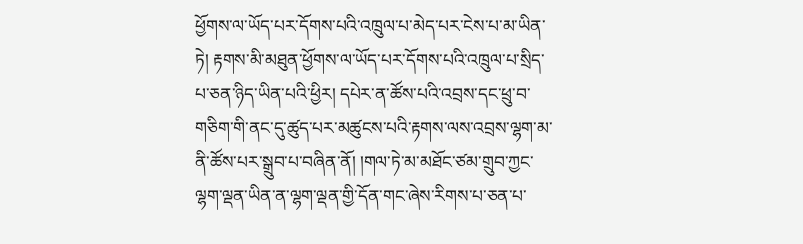ཕྱོགས་ལ་ཡོད་པར་དོགས་པའི་འཁྲུལ་པ་མེད་པར་ངེས་པ་མ་ཡིན་ཏེ། རྟགས་མི་མཐུན་ཕྱོགས་ལ་ཡོད་པར་དོགས་པའི་འཁྲུལ་པ་སྲིད་པ་ཅན་ཉིད་ཡིན་པའི་ཕྱིར། དཔེར་ན་ཚོས་པའི་འབྲས་དང་ཕྲུ་བ་གཅིག་གི་ནང་དུ་ཚུད་པར་མཚུངས་པའི་རྟགས་ལས་འབྲས་ལྷག་མ་ནི་ཚོས་པར་སྒྲུབ་པ་བཞིན་ནོ། །གལ་ཏེ་མ་མཐོང་ཙམ་གྲུབ་ཀྱང་ལྷག་ལྡན་ཡིན་ན་ལྷག་ལྡན་གྱི་དོན་གང་ཞེས་རིགས་པ་ཅན་པ་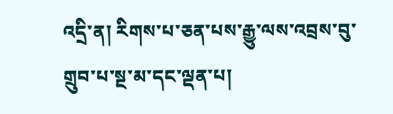འདྲི་ན། རིགས་པ་ཅན་པས་རྒྱུ་ལས་འབྲས་བུ་གྲུབ་པ་སྔ་མ་དང་ལྡན་པ།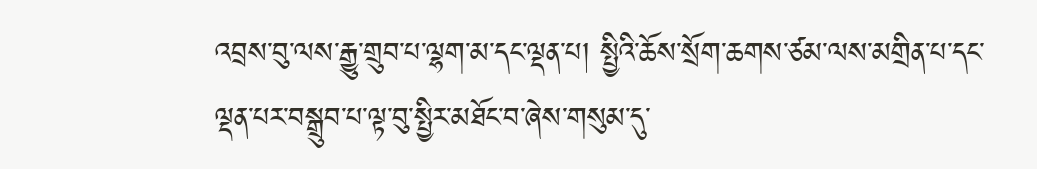འབྲས་བུ་ལས་རྒྱུ་གྲུབ་པ་ལྷག་མ་དང་ལྡན་པ། སྤྱིའི་ཆོས་སྲོག་ཆགས་ཙམ་ལས་མགྲིན་པ་དང་ལྡན་པར་བསྒྲུབ་པ་ལྟ་བུ་སྤྱིར་མཐོང་བ་ཞེས་གསུམ་དུ་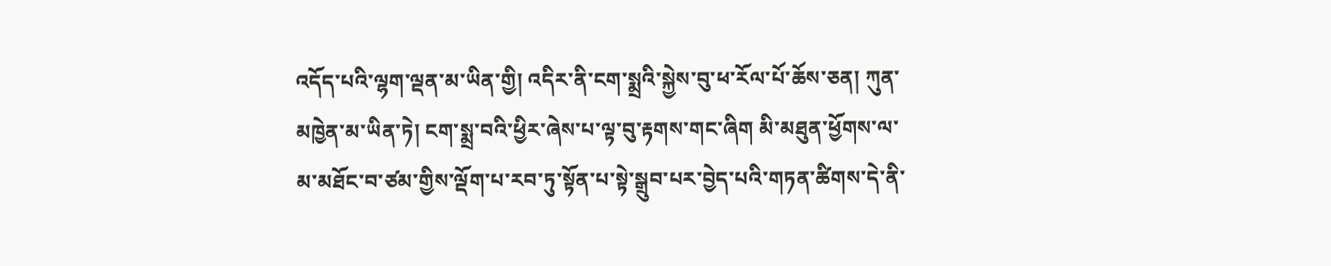འདོད་པའི་ལྷག་ལྡན་མ་ཡིན་གྱི། འདིར་ནི་ངག་སྨྲའི་སྐྱེས་བུ་ཕ་རོལ་པོ་ཆོས་ཅན། ཀུན་མཁྱེན་མ་ཡིན་ཏེ། ངག་སྨྲ་བའི་ཕྱིར་ཞེས་པ་ལྟ་བུ་རྟགས་གང་ཞིག མི་མཐུན་ཕྱོགས་ལ་མ་མཐོང་བ་ཙམ་གྱིས་ལྡོག་པ་རབ་ཏུ་སྟོན་པ་སྟེ་སྒྲུབ་པར་བྱེད་པའི་གཏན་ཚིགས་དེ་ནི་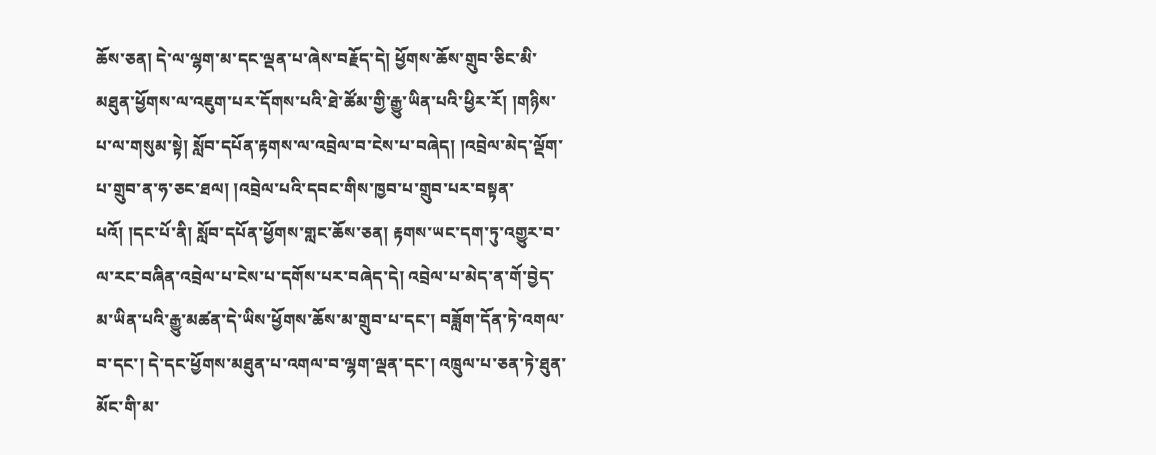ཆོས་ཅན། དེ་ལ་ལྷག་མ་དང་ལྡན་པ་ཞེས་བརྗོད་དེ། ཕྱོགས་ཆོས་གྲུབ་ཅིང་མི་མཐུན་ཕྱོགས་ལ་འཇུག་པར་དོགས་པའི་ཐེ་ཚོམ་གྱི་རྒྱུ་ཡིན་པའི་ཕྱིར་རོ། །གཉིས་པ་ལ་གསུམ་སྟེ། སློབ་དཔོན་རྟགས་ལ་འབྲེལ་བ་ངེས་པ་བཞེད། །འབྲེལ་མེད་ལྡོག་པ་གྲུབ་ན་ཧ་ཅང་ཐལ། །འབྲེལ་པའི་དབང་གིས་ཁྱབ་པ་གྲུབ་པར་བསྟན་པའོ། །དང་པོ་ནི། སློབ་དཔོན་ཕྱོགས་གླང་ཆོས་ཅན། རྟགས་ཡང་དག་ཏུ་འགྱུར་བ་ལ་རང་བཞིན་འབྲེལ་པ་ངེས་པ་དགོས་པར་བཞེད་དེ། འབྲེལ་པ་མེད་ན་གོ་བྱེད་མ་ཡིན་པའི་རྒྱུ་མཚན་དེ་ཡིས་ཕྱོགས་ཆོས་མ་གྲུབ་པ་དང་། བཟློག་དོན་ཏེ་འགལ་བ་དང་། དེ་དང་ཕྱོགས་མཐུན་པ་འགལ་བ་ལྷག་ལྡན་དང་། འཁྲུལ་པ་ཅན་ཏེ་ཐུན་མོང་གི་མ་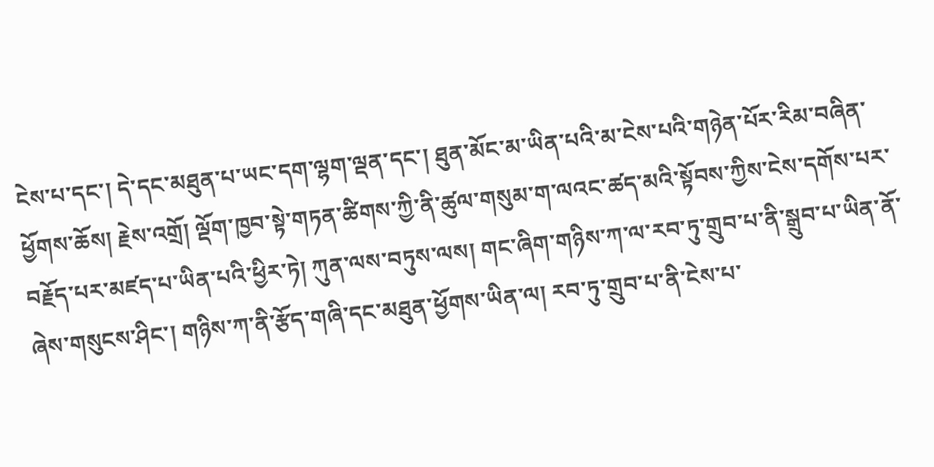ངེས་པ་དང་། དེ་དང་མཐུན་པ་ཡང་དག་ལྷག་ལྡན་དང་། ཐུན་མོང་མ་ཡིན་པའི་མ་ངེས་པའི་གཉེན་པོར་རིམ་བཞིན་ཕྱོགས་ཆོས། རྗེས་འགྲོ། ལྡོག་ཁྱབ་སྟེ་གཏན་ཚིགས་ཀྱི་ནི་ཚུལ་གསུམ་ག་ལའང་ཚད་མའི་སྟོབས་ཀྱིས་ངེས་དགོས་པར་བརྗོད་པར་མཛད་པ་ཡིན་པའི་ཕྱིར་ཏེ། ཀུན་ལས་བཏུས་ལས། གང་ཞིག་གཉིས་ཀ་ལ་རབ་ཏུ་གྲུབ་པ་ནི་སྒྲུབ་པ་ཡིན་ནོ་ཞེས་གསུངས་ཤིང་། གཉིས་ཀ་ནི་རྩོད་གཞི་དང་མཐུན་ཕྱོགས་ཡིན་ལ། རབ་ཏུ་གྲུབ་པ་ནི་ངེས་པ་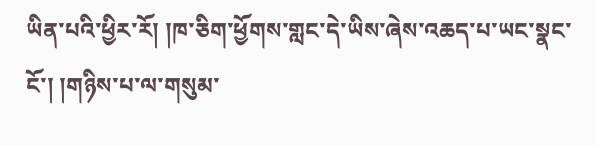ཡིན་པའི་ཕྱིར་རོ། །ཁ་ཅིག་ཕྱོགས་གླང་དེ་ཡིས་ཞེས་འཆད་པ་ཡང་སྣང་ངོ་། །གཉིས་པ་ལ་གསུམ་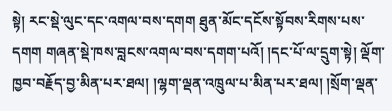སྟེ། རང་སྡེ་ལུང་དང་འགལ་བས་དགག ཐུན་མོང་དངོས་སྟོབས་རིགས་པས་དགག གཞན་སྡེ་ཁས་བླངས་འགལ་བས་དགག་པའོ། །དང་པོ་ལ་དྲུག་སྟེ། ལྡོག་ཁྱབ་བརྗོད་བྱ་མིན་པར་ཐལ། །ལྷག་ལྡན་འཁྲུལ་པ་མིན་པར་ཐལ། །སྲོག་ལྡན་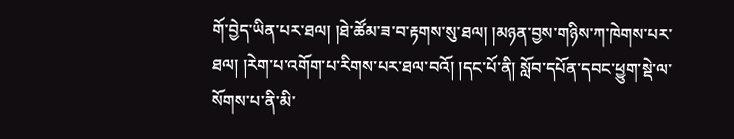གོ་བྱེད་ཡིན་པར་ཐལ། །ཐེ་ཚོམ་ཟ་བ་རྟགས་སུ་ཐལ། །མཉན་བྱས་གཉིས་ཀ་ཁེགས་པར་ཐལ། །རེག་པ་འགོག་པ་རིགས་པར་ཐལ་བའོ། །དང་པོ་ནི། སློབ་དཔོན་དབང་ཕྱུག་སྡེ་ལ་སོགས་པ་ནི་མི་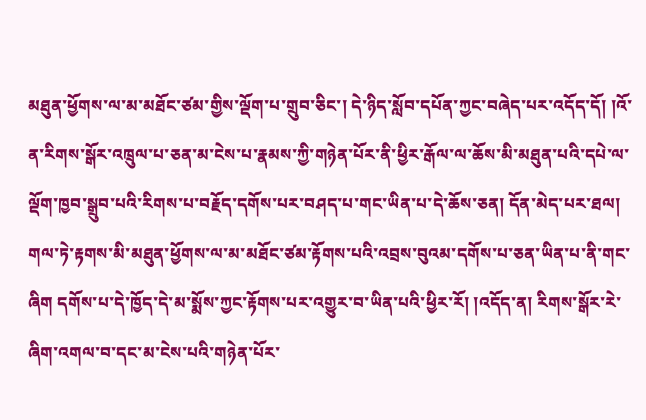མཐུན་ཕྱོགས་ལ་མ་མཐོང་ཙམ་གྱིས་ལྡོག་པ་གྲུབ་ཅིང་། དེ་ཉིད་སློབ་དཔོན་ཀྱང་བཞེད་པར་འདོད་དོ། །འོ་ན་རིགས་སྒོར་འཁྲུལ་པ་ཅན་མ་ངེས་པ་རྣམས་ཀྱི་གཉེན་པོར་ནི་ཕྱིར་རྒོལ་ལ་ཆོས་མི་མཐུན་པའི་དཔེ་ལ་ལྡོག་ཁྱབ་སྒྲུབ་པའི་རིགས་པ་བརྗོད་དགོས་པར་བཤད་པ་གང་ཡིན་པ་དེ་ཆོས་ཅན། དོན་མེད་པར་ཐལ། གལ་ཏེ་རྟགས་མི་མཐུན་ཕྱོགས་ལ་མ་མཐོང་ཙམ་རྟོགས་པའི་འབྲས་བུའམ་དགོས་པ་ཅན་ཡིན་པ་ནི་གང་ཞིག དགོས་པ་དེ་ཁྱོད་དེ་མ་སྨོས་ཀྱང་རྟོགས་པར་འགྱུར་བ་ཡིན་པའི་ཕྱིར་རོ། །འདོད་ན། རིགས་སྒོར་རེ་ཞིག་འགལ་བ་དང་མ་ངེས་པའི་གཉེན་པོར་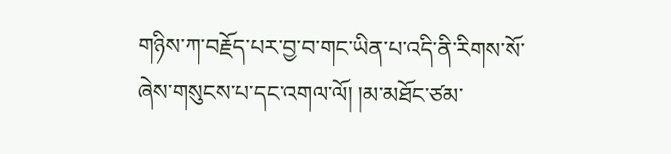གཉིས་ཀ་བརྗོད་པར་བྱ་བ་གང་ཡིན་པ་འདི་ནི་རིགས་སོ་ཞེས་གསུངས་པ་དང་འགལ་ལོ། །མ་མཐོང་ཙམ་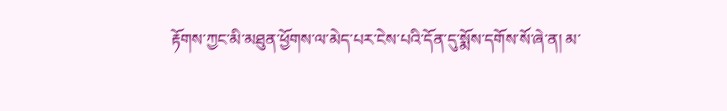རྟོགས་ཀྱང་མི་མཐུན་ཕྱོགས་ལ་མེད་པར་ངེས་པའི་དོན་དུ་སྨོས་དགོས་སོ་ཞེ་ན། མ་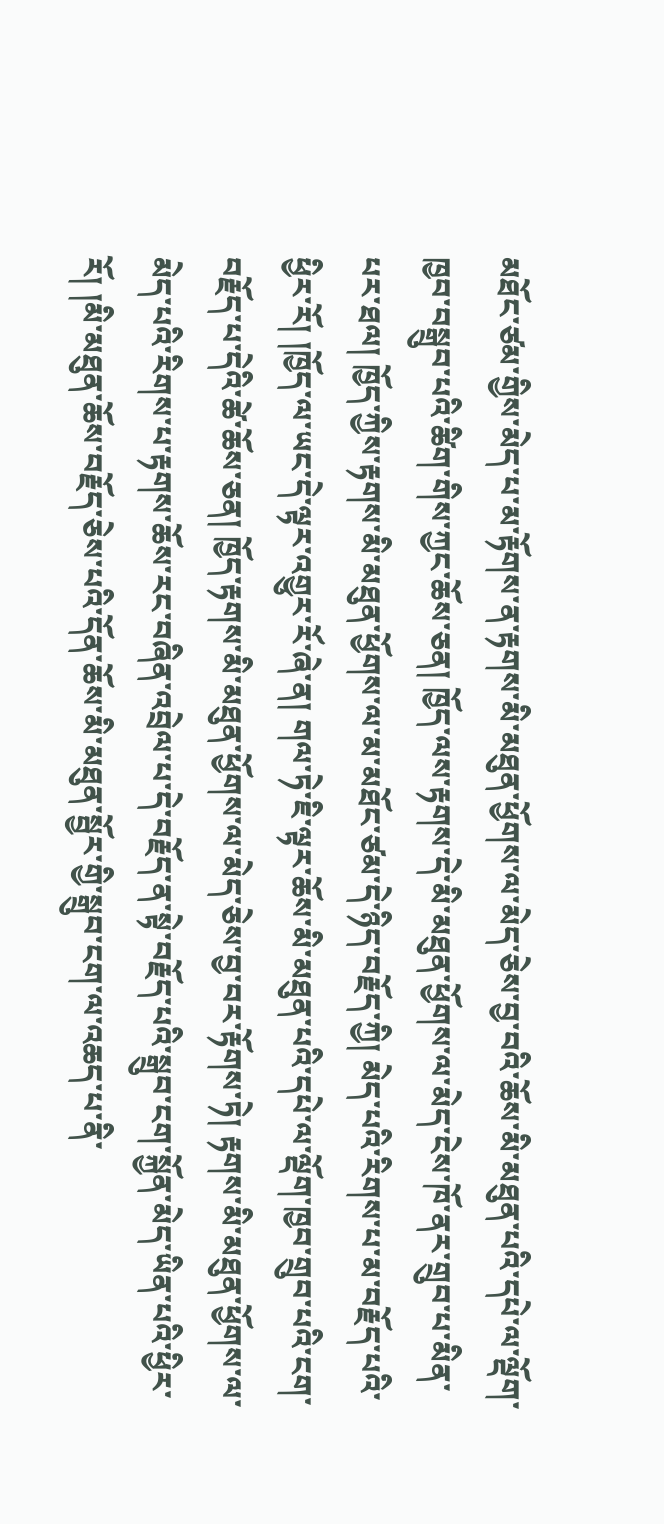མཐོང་ཙམ་གྱིས་མེད་པ་མ་རྟོགས་ན་རྟགས་མི་མཐུན་ཕྱོགས་ལ་མེད་ཅེས་བྱ་བའི་ཆོས་མི་མཐུན་པའི་དཔེ་ལ་ལྡོག་ཁྱབ་བསྒྲུབ་པའི་ཚིག་གིས་ཀྱང་ཆོས་ཅན། ཁྱོད་ལས་རྟགས་དེ་མི་མཐུན་ཕྱོགས་ལ་མེད་ངེས་ཁོ་ནར་གྲུབ་པ་མིན་པར་ཐལ། ཁྱོད་ཀྱིས་རྟགས་མི་མཐུན་ཕྱོགས་ལ་མ་མཐོང་ཙམ་དེ་ཉིད་བརྗོད་ཀྱི། མེད་པའི་རིགས་པ་མ་བརྗོད་པའི་ཕྱིར་རོ། །ཁྱོད་ལ་ཡང་དེ་ལྟར་འགྱུར་རོ་ཞེ་ན། གལ་ཏེ་ཇི་ལྟར་ཆོས་མི་མཐུན་པའི་དཔེ་ལ་ལྡོག་ཁྱབ་གྲུབ་པའི་ངག་བརྗོད་པ་དེའི་ཚེ་ཆོས་ཅན། ཁྱོད་རྟགས་མི་མཐུན་ཕྱོགས་ལ་མེད་ཅེས་བྱ་བར་རྟོགས་ཏེ། རྟགས་མི་མཐུན་ཕྱོགས་ལ་མེད་པའི་རིགས་པ་རྟགས་ཆོས་རང་བཞིན་འབྲེལ་པ་དེ་བརྗོད་ན་སྟེ་བརྗོད་པའི་སྒྲུབ་ངག་སྐྱོན་མེད་ཡིན་པའི་ཕྱིར་རོ། །མི་མཐུན་ཆོས་བརྗོད་ཅེས་པའི་དོན་ཆོས་མི་མཐུན་སྦྱོར་གྱི་སྒྲུབ་ངག་ལ་འཆད་པ་ནི་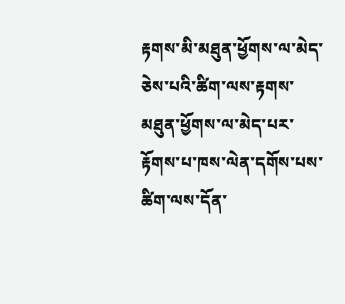རྟགས་མི་མཐུན་ཕྱོགས་ལ་མེད་ཅེས་པའི་ཚིག་ལས་རྟགས་མཐུན་ཕྱོགས་ལ་མེད་པར་རྟོགས་པ་ཁས་ལེན་དགོས་པས་ཚིག་ལས་དོན་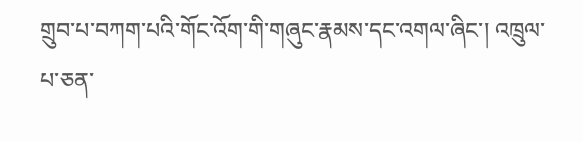གྲུབ་པ་བཀག་པའི་གོང་འོག་གི་གཞུང་རྣམས་དང་འགལ་ཞིང་། འཁྲུལ་པ་ཅན་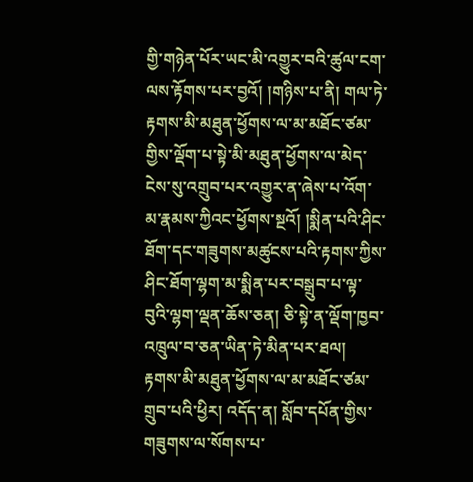གྱི་གཉེན་པོར་ཡང་མི་འགྱུར་བའི་ཚུལ་ངག་ལས་རྟོགས་པར་བྱའོ། །གཉིས་པ་ནི། གལ་ཏེ་རྟགས་མི་མཐུན་ཕྱོགས་ལ་མ་མཐོང་ཙམ་གྱིས་ལྡོག་པ་སྟེ་མི་མཐུན་ཕྱོགས་ལ་མེད་ངེས་སུ་འགྲུབ་པར་འགྱུར་ན་ཞེས་པ་འོག་མ་རྣམས་ཀྱིའང་ཕྱོགས་སྔའོ། །སྨིན་པའི་ཤིང་ཐོག་དང་གཟུགས་མཚུངས་པའི་རྟགས་ཀྱིས་ཤིང་ཐོག་ལྷག་མ་སྨིན་པར་བསྒྲུབ་པ་ལྟ་བུའི་ལྷག་ལྡན་ཆོས་ཅན། ཅི་སྟེ་ན་ལྡོག་ཁྱབ་འཁྲུལ་བ་ཅན་ཡིན་ཏེ་མིན་པར་ཐལ། རྟགས་མི་མཐུན་ཕྱོགས་ལ་མ་མཐོང་ཙམ་གྲུབ་པའི་ཕྱིར། འདོད་ན། སློབ་དཔོན་གྱིས་གཟུགས་ལ་སོགས་པ་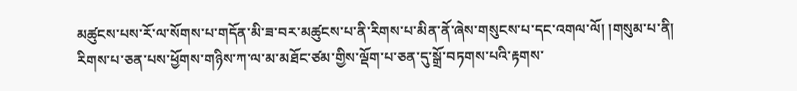མཚུངས་པས་རོ་ལ་སོགས་པ་གདོན་མི་ཟ་བར་མཚུངས་པ་ནི་རིགས་པ་མིན་ནོ་ཞེས་གསུངས་པ་དང་འགལ་ལོ། །གསུམ་པ་ནི། རིགས་པ་ཅན་པས་ཕྱོགས་གཉིས་ཀ་ལ་མ་མཐོང་ཙམ་གྱིས་ལྡོག་པ་ཅན་དུ་སྒྲོ་བཏགས་པའི་རྟགས་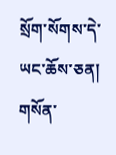སྲོག་སོགས་དེ་ཡང་ཆོས་ཅན། གསོན་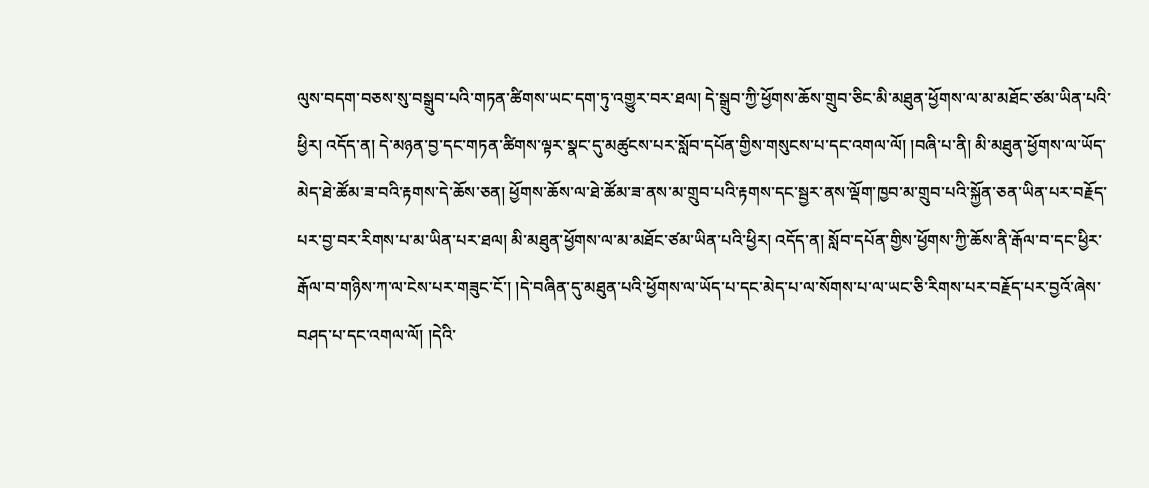ལུས་བདག་བཅས་སུ་བསྒྲུབ་པའི་གཏན་ཚིགས་ཡང་དག་ཏུ་འགྱུར་བར་ཐལ། དེ་སྒྲུབ་ཀྱི་ཕྱོགས་ཆོས་གྲུབ་ཅིང་མི་མཐུན་ཕྱོགས་ལ་མ་མཐོང་ཙམ་ཡིན་པའི་ཕྱིར། འདོད་ན། དེ་མཉན་བྱ་དང་གཏན་ཚིགས་ལྟར་སྣང་དུ་མཚུངས་པར་སློབ་དཔོན་གྱིས་གསུངས་པ་དང་འགལ་ལོ། །བཞི་པ་ནི། མི་མཐུན་ཕྱོགས་ལ་ཡོད་མེད་ཐེ་ཚོམ་ཟ་བའི་རྟགས་དེ་ཆོས་ཅན། ཕྱོགས་ཆོས་ལ་ཐེ་ཚོམ་ཟ་ནས་མ་གྲུབ་པའི་རྟགས་དང་སྦྱར་ནས་ལྡོག་ཁྱབ་མ་གྲུབ་པའི་སྐྱོན་ཅན་ཡིན་པར་བརྗོད་པར་བྱ་བར་རིགས་པ་མ་ཡིན་པར་ཐལ། མི་མཐུན་ཕྱོགས་ལ་མ་མཐོང་ཙམ་ཡིན་པའི་ཕྱིར། འདོད་ན། སློབ་དཔོན་གྱིས་ཕྱོགས་ཀྱི་ཆོས་ནི་རྒོལ་བ་དང་ཕྱིར་རྒོལ་བ་གཉིས་ཀ་ལ་ངེས་པར་གཟུང་ངོ་། །དེ་བཞིན་དུ་མཐུན་པའི་ཕྱོགས་ལ་ཡོད་པ་དང་མེད་པ་ལ་སོགས་པ་ལ་ཡང་ཅི་རིགས་པར་བརྗོད་པར་བྱའོ་ཞེས་བཤད་པ་དང་འགལ་ལོ། །དེའི་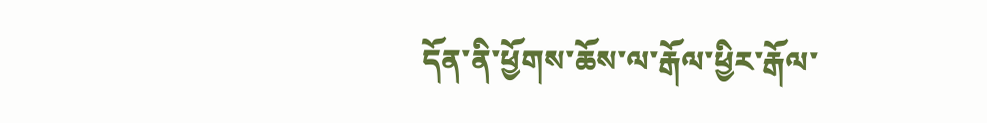དོན་ནི་ཕྱོགས་ཆོས་ལ་རྒོལ་ཕྱིར་རྒོལ་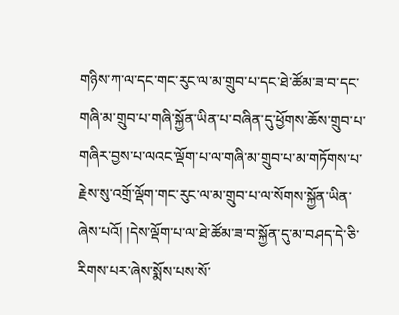གཉིས་ཀ་ལ་དང་གང་རུང་ལ་མ་གྲུབ་པ་དང་ཐེ་ཚོམ་ཟ་བ་དང་གཞི་མ་གྲུབ་པ་གཞི་སྐྱོན་ཡིན་པ་བཞིན་དུ་ཕྱོགས་ཆོས་གྲུབ་པ་གཞིར་བྱས་པ་ལའང་ལྡོག་པ་ལ་གཞི་མ་གྲུབ་པ་མ་གཏོགས་པ་རྗེས་སུ་འགྲོ་ལྡོག་གང་རུང་ལ་མ་གྲུབ་པ་ལ་སོགས་སྐྱོན་ཡིན་ཞེས་པའོ། །དེས་ལྡོག་པ་ལ་ཐེ་ཚོམ་ཟ་བ་སྐྱོན་དུ་མ་བཤད་དེ་ཅི་རིགས་པར་ཞེས་སྨོས་པས་སོ་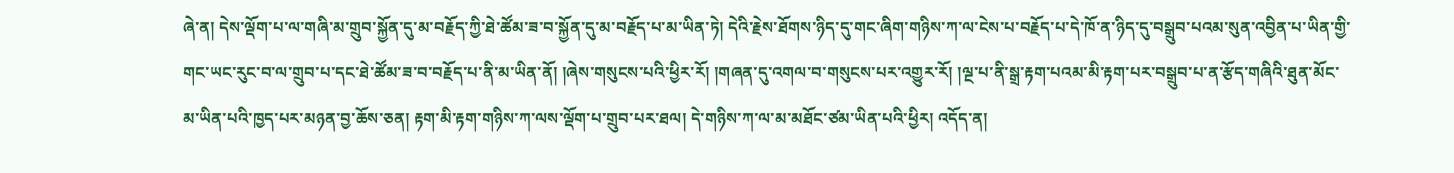ཞེ་ན། དེས་ལྡོག་པ་ལ་གཞི་མ་གྲུབ་སྐྱོན་དུ་མ་བརྗོད་ཀྱི་ཐེ་ཚོམ་ཟ་བ་སྐྱོན་དུ་མ་བརྗོད་པ་མ་ཡིན་ཏེ། དེའི་རྗེས་ཐོགས་ཉིད་དུ་གང་ཞིག་གཉིས་ཀ་ལ་ངེས་པ་བརྗོད་པ་དེ་ཁོ་ན་ཉིད་དུ་བསྒྲུབ་པའམ་སུན་འབྱིན་པ་ཡིན་གྱི་གང་ཡང་རུང་བ་ལ་གྲུབ་པ་དང་ཐེ་ཚོམ་ཟ་བ་བརྗོད་པ་ནི་མ་ཡིན་ནོ། །ཞེས་གསུངས་པའི་ཕྱིར་རོ། །གཞན་དུ་འགལ་བ་གསུངས་པར་འགྱུར་རོ། །ལྔ་པ་ནི་སྒྲ་རྟག་པའམ་མི་རྟག་པར་བསྒྲུབ་པ་ན་རྩོད་གཞིའི་ཐུན་མོང་མ་ཡིན་པའི་ཁྱད་པར་མཉན་བྱ་ཆོས་ཅན། རྟག་མི་རྟག་གཉིས་ཀ་ལས་ལྡོག་པ་གྲུབ་པར་ཐལ། དེ་གཉིས་ཀ་ལ་མ་མཐོང་ཙམ་ཡིན་པའི་ཕྱིར། འདོད་ན།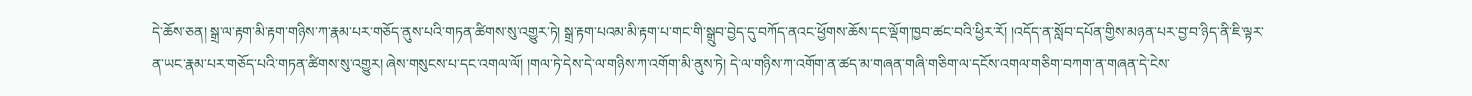དེ་ཆོས་ཅན། སྒྲ་ལ་རྟག་མི་རྟག་གཉིས་ཀ་རྣམ་པར་གཅོད་ནུས་པའི་གཏན་ཚིགས་སུ་འགྱུར་ཏེ། སྒྲ་རྟག་པའམ་མི་རྟག་པ་གང་གི་སྒྲུབ་བྱེད་དུ་བཀོད་ནའང་ཕྱོགས་ཆོས་དང་ལྡོག་ཁྱབ་ཚང་བའི་ཕྱིར་རོ། །འདོད་ན་སློབ་དཔོན་གྱིས་མཉན་པར་བྱ་བ་ཉིད་ནི་ཇི་ལྟར་ན་ཡང་རྣམ་པར་གཅོད་པའི་གཏན་ཚིགས་སུ་འགྱུར། ཞེས་གསུངས་པ་དང་འགལ་ལོ། །གལ་ཏེ་དེས་དེ་ལ་གཉིས་ཀ་འགོག་མི་ནུས་ཏེ། དེ་ལ་གཉིས་ཀ་འགོག་ན་ཚད་མ་གཞན་གཞི་གཅིག་ལ་དངོས་འགལ་གཅིག་བཀག་ན་གཞན་དེ་ངེས་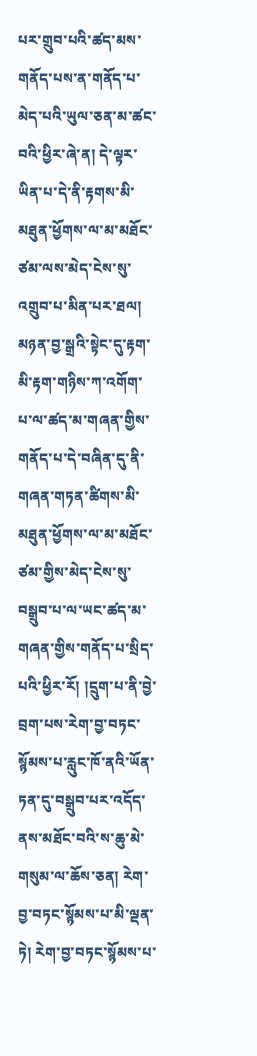པར་གྲུབ་པའི་ཚད་མས་གནོད་པས་ན་གནོད་པ་མེད་པའི་ཡུལ་ཅན་མ་ཚང་བའི་ཕྱིར་ཞེ་ན། དེ་ལྟར་ཡིན་པ་དེ་ནི་རྟགས་མི་མཐུན་ཕྱོགས་ལ་མ་མཐོང་ཙམ་ལས་མེད་ངེས་སུ་འགྲུབ་པ་མིན་པར་ཐལ། མཉན་བྱ་སྒྲའི་སྟེང་དུ་རྟག་མི་རྟག་གཉིས་ཀ་འགོག་པ་ལ་ཚད་མ་གཞན་གྱིས་གནོད་པ་དེ་བཞིན་དུ་ནི་གཞན་གཏན་ཚིགས་མི་མཐུན་ཕྱོགས་ལ་མ་མཐོང་ཙམ་གྱིས་མེད་ངེས་སུ་བསྒྲུབ་པ་ལ་ཡང་ཚད་མ་གཞན་གྱིས་གནོད་པ་སྲིད་པའི་ཕྱིར་རོ། །དྲུག་པ་ནི་བྱེ་བྲག་པས་རེག་བྱ་བཏང་སྙོམས་པ་རླུང་ཁོ་ནའི་ཡོན་ཏན་དུ་བསྒྲུབ་པར་འདོད་ནས་མཐོང་བའི་ས་ཆུ་མེ་གསུམ་ལ་ཆོས་ཅན། རེག་བྱ་བཏང་སྙོམས་པ་མི་ལྡན་ཏེ། རེག་བྱ་བཏང་སྙོམས་པ་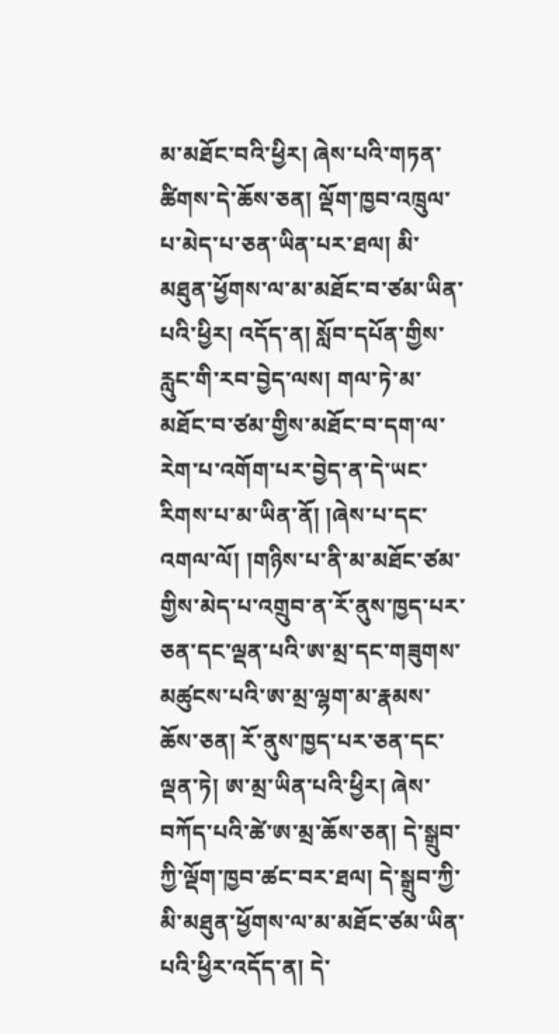མ་མཐོང་བའི་ཕྱིར། ཞེས་པའི་གཏན་ཚིགས་དེ་ཆོས་ཅན། ལྡོག་ཁྱབ་འཁྲུལ་པ་མེད་པ་ཅན་ཡིན་པར་ཐལ། མི་མཐུན་ཕྱོགས་ལ་མ་མཐོང་བ་ཙམ་ཡིན་པའི་ཕྱིར། འདོད་ན། སློབ་དཔོན་གྱིས་རླུང་གི་རབ་བྱེད་ལས། གལ་ཏེ་མ་མཐོང་བ་ཙམ་གྱིས་མཐོང་བ་དག་ལ་རེག་པ་འགོག་པར་བྱེད་ན་དེ་ཡང་རིགས་པ་མ་ཡིན་ནོ། །ཞེས་པ་དང་འགལ་ལོ། །གཉིས་པ་ནི་མ་མཐོང་ཙམ་གྱིས་མེད་པ་འགྲུབ་ན་རོ་ནུས་ཁྱད་པར་ཅན་དང་ལྡན་པའི་ཨ་མྲ་དང་གཟུགས་མཚུངས་པའི་ཨ་མྲ་ལྷག་མ་རྣམས་ཆོས་ཅན། རོ་ནུས་ཁྱད་པར་ཅན་དང་ལྡན་ཏེ། ཨ་མྲ་ཡིན་པའི་ཕྱིར། ཞེས་བཀོད་པའི་ཚེ་ཨ་མྲ་ཆོས་ཅན། དེ་སྒྲུབ་ཀྱི་ལྡོག་ཁྱབ་ཚང་བར་ཐལ། དེ་སྒྲུབ་ཀྱི་མི་མཐུན་ཕྱོགས་ལ་མ་མཐོང་ཙམ་ཡིན་པའི་ཕྱིར་འདོད་ན། དེ་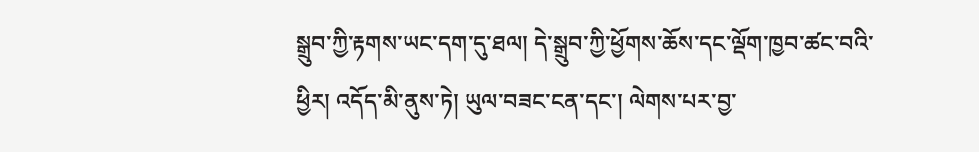སྒྲུབ་ཀྱི་རྟགས་ཡང་དག་དུ་ཐལ། དེ་སྒྲུབ་ཀྱི་ཕྱོགས་ཆོས་དང་ལྡོག་ཁྱབ་ཚང་བའི་ཕྱིར། འདོད་མི་ནུས་ཏེ། ཡུལ་བཟང་ངན་དང་། ལེགས་པར་བྱ་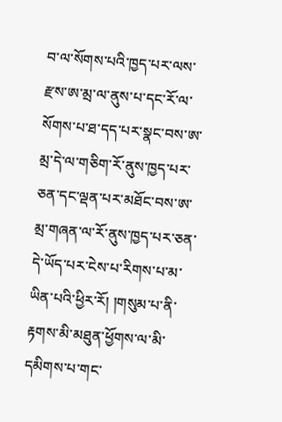བ་ལ་སོགས་པའི་ཁྱད་པར་ལས་རྫས་ཨ་མྲ་ལ་ནུས་པ་དང་རོ་ལ་སོགས་པ་ཐ་དད་པར་སྣང་བས་ཨ་མྲ་དེ་ལ་གཅིག་རོ་ནུས་ཁྱད་པར་ཅན་དང་ལྡན་པར་མཐོང་བས་ཨ་མྲ་གཞན་ལ་རོ་ནུས་ཁྱད་པར་ཅན་དེ་ཡོད་པར་ངེས་པ་རིགས་པ་མ་ཡིན་པའི་ཕྱིར་རོ། །གསུམ་པ་ནི་རྟགས་མི་མཐུན་ཕྱོགས་ལ་མི་དམིགས་པ་གང་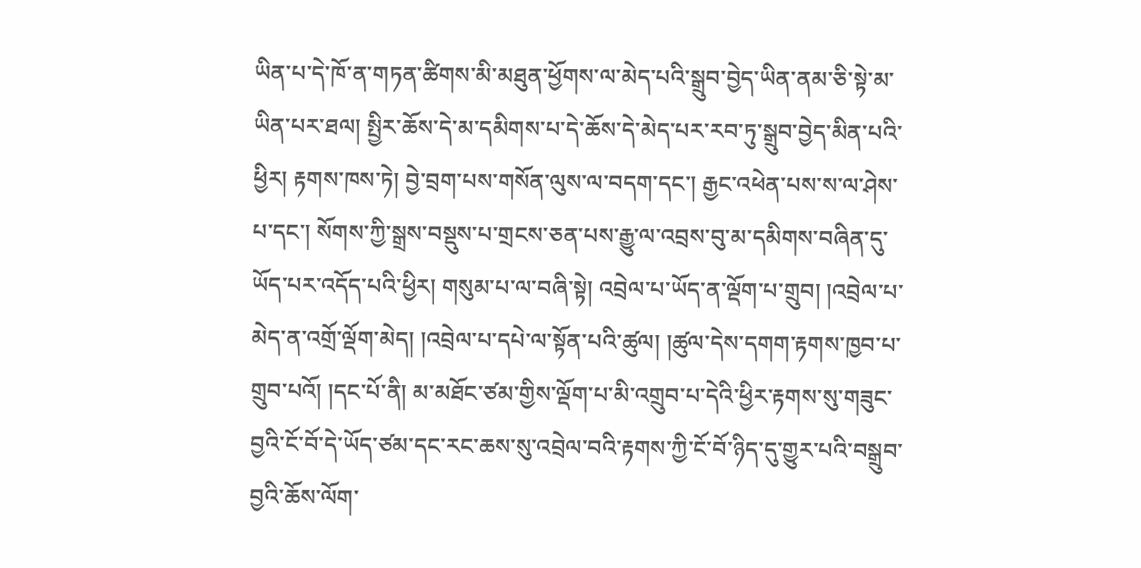ཡིན་པ་དེ་ཁོ་ན་གཏན་ཚིགས་མི་མཐུན་ཕྱོགས་ལ་མེད་པའི་སྒྲུབ་བྱེད་ཡིན་ནམ་ཅི་སྟེ་མ་ཡིན་པར་ཐལ། སྤྱིར་ཆོས་དེ་མ་དམིགས་པ་དེ་ཆོས་དེ་མེད་པར་རབ་ཏུ་སྒྲུབ་བྱེད་མིན་པའི་ཕྱིར། རྟགས་ཁས་ཏེ། བྱེ་བྲག་པས་གསོན་ལུས་ལ་བདག་དང་། རྒྱང་འཕེན་པས་ས་ལ་ཤེས་པ་དང་། སོགས་ཀྱི་སྒྲས་བསྡུས་པ་གྲངས་ཅན་པས་རྒྱུ་ལ་འབྲས་བུ་མ་དམིགས་བཞིན་དུ་ཡོད་པར་འདོད་པའི་ཕྱིར། གསུམ་པ་ལ་བཞི་སྟེ། འབྲེལ་པ་ཡོད་ན་ལྡོག་པ་གྲུབ། །འབྲེལ་པ་མེད་ན་འགྲོ་ལྡོག་མེད། །འབྲེལ་པ་དཔེ་ལ་སྟོན་པའི་ཚུལ། །ཚུལ་དེས་དགག་རྟགས་ཁྱབ་པ་གྲུབ་པའོ། །དང་པོ་ནི། མ་མཐོང་ཙམ་གྱིས་ལྡོག་པ་མི་འགྲུབ་པ་དེའི་ཕྱིར་རྟགས་སུ་གཟུང་བྱའི་ངོ་བོ་དེ་ཡོད་ཙམ་དང་རང་ཆས་སུ་འབྲེལ་བའི་རྟགས་ཀྱི་ངོ་བོ་ཉིད་དུ་གྱུར་པའི་བསྒྲུབ་བྱའི་ཆོས་ལོག་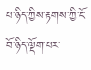པ་ཉིད་ཀྱིས་རྟགས་ཀྱི་ངོ་བོ་ཉིད་ལྡོག་པར་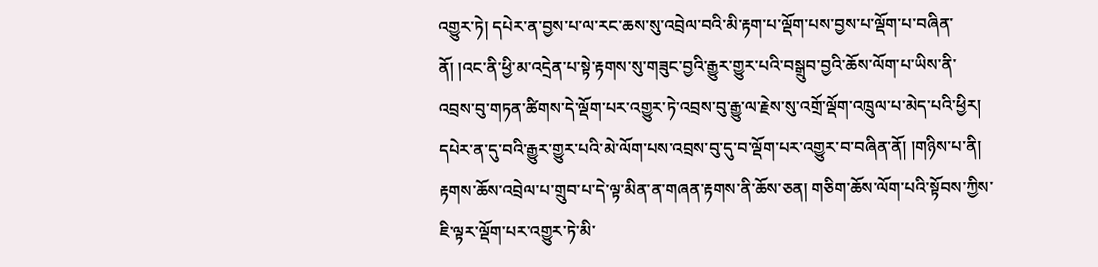འགྱུར་ཏེ། དཔེར་ན་བྱས་པ་ལ་རང་ཆས་སུ་འབྲེལ་བའི་མི་རྟག་པ་ལྡོག་པས་བྱས་པ་ལྡོག་པ་བཞིན་ནོ། །འང་ནི་ཕྱི་མ་འདྲེན་པ་སྟེ་རྟགས་སུ་གཟུང་བྱའི་རྒྱུར་གྱུར་པའི་བསྒྲུབ་བྱའི་ཆོས་ལོག་པ་ཡིས་ནི་འབྲས་བུ་གཏན་ཚིགས་དེ་ལྡོག་པར་འགྱུར་ཏེ་འབྲས་བུ་རྒྱུ་ལ་རྗེས་སུ་འགྲོ་ལྡོག་འཁྲུལ་པ་མེད་པའི་ཕྱིར། དཔེར་ན་དུ་བའི་རྒྱུར་གྱུར་པའི་མེ་ལོག་པས་འབྲས་བུ་དུ་བ་ལྡོག་པར་འགྱུར་བ་བཞིན་ནོ། །གཉིས་པ་ནི། རྟགས་ཆོས་འབྲེལ་པ་གྲུབ་པ་དེ་ལྟ་མིན་ན་གཞན་རྟགས་ནི་ཆོས་ཅན། གཅིག་ཆོས་ལོག་པའི་སྟོབས་ཀྱིས་ཇི་ལྟར་ལྡོག་པར་འགྱུར་ཏེ་མི་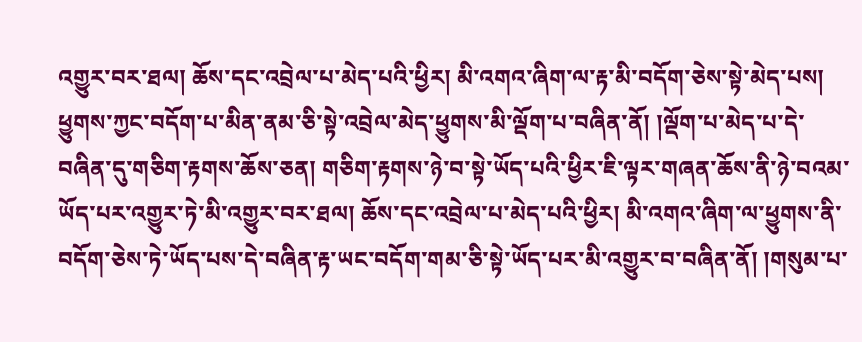འགྱུར་བར་ཐལ། ཆོས་དང་འབྲེལ་པ་མེད་པའི་ཕྱིར། མི་འགའ་ཞིག་ལ་རྟ་མི་བདོག་ཅེས་སྟེ་མེད་པས། ཕྱུགས་ཀྱང་བདོག་པ་མིན་ནམ་ཅི་སྟེ་འབྲེལ་མེད་ཕྱུགས་མི་ལྡོག་པ་བཞིན་ནོ། །ལྡོག་པ་མེད་པ་དེ་བཞིན་དུ་གཅིག་རྟགས་ཆོས་ཅན། གཅིག་རྟགས་ཉེ་བ་སྟེ་ཡོད་པའི་ཕྱིར་ཇི་ལྟར་གཞན་ཆོས་ནི་ཉེ་བའམ་ཡོད་པར་འགྱུར་ཏེ་མི་འགྱུར་བར་ཐལ། ཆོས་དང་འབྲེལ་པ་མེད་པའི་ཕྱིར། མི་འགའ་ཞིག་ལ་ཕྱུགས་ནི་བདོག་ཅེས་ཏེ་ཡོད་པས་དེ་བཞིན་རྟ་ཡང་བདོག་གམ་ཅི་སྟེ་ཡོད་པར་མི་འགྱུར་བ་བཞིན་ནོ། །གསུམ་པ་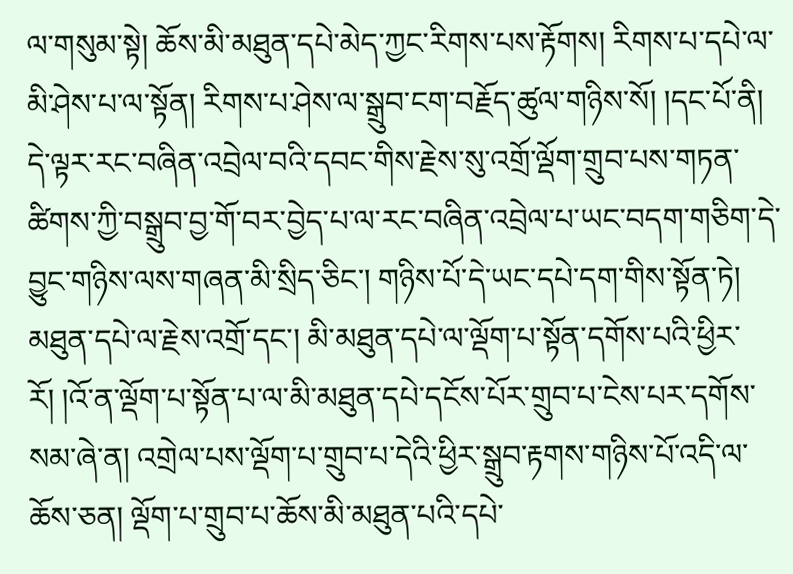ལ་གསུམ་སྟེ། ཆོས་མི་མཐུན་དཔེ་མེད་ཀྱང་རིགས་པས་རྟོགས། རིགས་པ་དཔེ་ལ་མི་ཤེས་པ་ལ་སྟོན། རིགས་པ་ཤེས་ལ་སྒྲུབ་ངག་བརྗོད་ཚུལ་གཉིས་སོ། །དང་པོ་ནི། དེ་ལྟར་རང་བཞིན་འབྲེལ་བའི་དབང་གིས་རྗེས་སུ་འགྲོ་ལྡོག་གྲུབ་པས་གཏན་ཚིགས་ཀྱི་བསྒྲུབ་བྱ་གོ་བར་བྱེད་པ་ལ་རང་བཞིན་འབྲེལ་པ་ཡང་བདག་གཅིག་དེ་བྱུང་གཉིས་ལས་གཞན་མི་སྲིད་ཅིང་། གཉིས་པོ་དེ་ཡང་དཔེ་དག་གིས་སྟོན་ཏེ། མཐུན་དཔེ་ལ་རྗེས་འགྲོ་དང་། མི་མཐུན་དཔེ་ལ་ལྡོག་པ་སྟོན་དགོས་པའི་ཕྱིར་རོ། །འོ་ན་ལྡོག་པ་སྟོན་པ་ལ་མི་མཐུན་དཔེ་དངོས་པོར་གྲུབ་པ་ངེས་པར་དགོས་སམ་ཞེ་ན། འགྲེལ་པས་ལྡོག་པ་གྲུབ་པ་དེའི་ཕྱིར་སྒྲུབ་རྟགས་གཉིས་པོ་འདི་ལ་ཆོས་ཅན། ལྡོག་པ་གྲུབ་པ་ཆོས་མི་མཐུན་པའི་དཔེ་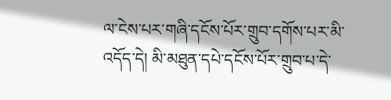ལ་ངེས་པར་གཞི་དངོས་པོར་གྲུབ་དགོས་པར་མི་འདོད་དེ། མི་མཐུན་དཔེ་དངོས་པོར་གྲུབ་པ་དེ་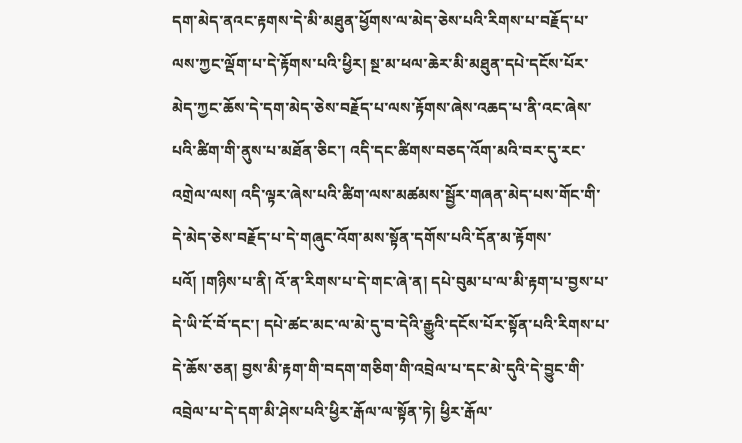དག་མེད་ནའང་རྟགས་དེ་མི་མཐུན་ཕྱོགས་ལ་མེད་ཅེས་པའི་རིགས་པ་བརྗོད་པ་ལས་ཀྱང་ལྡོག་པ་དེ་རྟོགས་པའི་ཕྱིར། སྔ་མ་ཕལ་ཆེར་མི་མཐུན་དཔེ་དངོས་པོར་མེད་ཀྱང་ཆོས་དེ་དག་མེད་ཅེས་བརྗོད་པ་ལས་རྟོགས་ཞེས་འཆད་པ་ནི་འང་ཞེས་པའི་ཚིག་གི་ནུས་པ་མཐོན་ཅིང་། འདི་དང་ཚིགས་བཅད་འོག་མའི་བར་དུ་རང་འགྲེལ་ལས། འདི་ལྟར་ཞེས་པའི་ཚིག་ལས་མཚམས་སྦྱོར་གཞན་མེད་པས་གོང་གི་དེ་མེད་ཅེས་བརྗོད་པ་དེ་གཞུང་འོག་མས་སྟོན་དགོས་པའི་དོན་མ་རྟོགས་པའོ། །གཉིས་པ་ནི། འོ་ན་རིགས་པ་དེ་གང་ཞེ་ན། དཔེ་བུམ་པ་ལ་མི་རྟག་པ་བྱས་པ་དེ་ཡི་ངོ་བོ་དང་། དཔེ་ཚང་མང་ལ་མེ་དུ་བ་དེའི་རྒྱུའི་དངོས་པོར་སྟོན་པའི་རིགས་པ་དེ་ཆོས་ཅན། བྱས་མི་རྟག་གི་བདག་གཅིག་གི་འབྲེལ་པ་དང་མེ་དུའི་དེ་བྱུང་གི་འབྲེལ་པ་དེ་དག་མི་ཤེས་པའི་ཕྱིར་རྒོལ་ལ་སྟོན་ཏེ། ཕྱིར་རྒོལ་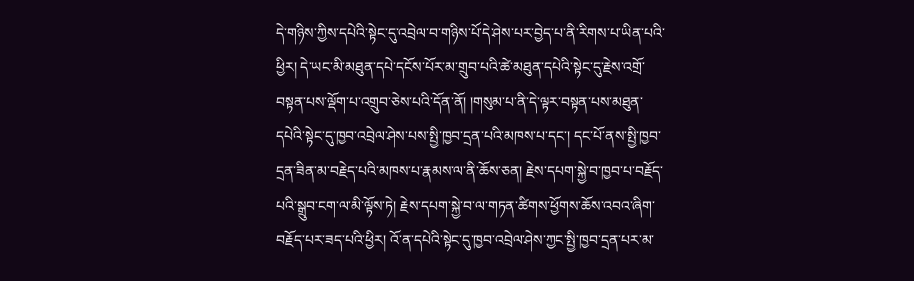དེ་གཉིས་ཀྱིས་དཔེའི་སྟེང་དུ་འབྲེལ་བ་གཉིས་པོ་དེ་ཤེས་པར་བྱེད་པ་ནི་རིགས་པ་ཡིན་པའི་ཕྱིར། དེ་ཡང་མི་མཐུན་དཔེ་དངོས་པོར་མ་གྲུབ་པའི་ཚེ་མཐུན་དཔེའི་སྟེང་དུ་རྗེས་འགྲོ་བསྟན་པས་ལྡོག་པ་འགྲུབ་ཅེས་པའི་དོན་ནོ། །གསུམ་པ་ནི་དེ་ལྟར་བསྟན་པས་མཐུན་དཔེའི་སྟེང་དུ་ཁྱབ་འབྲེལ་ཤེས་པས་སྤྱི་ཁྱབ་དྲན་པའི་མཁས་པ་དང་། དང་པོ་ནས་སྤྱི་ཁྱབ་དྲན་ཟིན་མ་བརྗེད་པའི་མཁས་པ་རྣམས་ལ་ནི་ཆོས་ཅན། རྗེས་དཔག་སྐྱེ་བ་ཁྱབ་པ་བརྗོད་པའི་སྒྲུབ་ངག་ལ་མི་ལྟོས་ཏེ། རྗེས་དཔག་སྐྱེ་བ་ལ་གཏན་ཚིགས་ཕྱོགས་ཆོས་འབའ་ཞིག་བརྗོད་པར་ཟད་པའི་ཕྱིར། འོ་ན་དཔེའི་སྟེང་དུ་ཁྱབ་འབྲེལ་ཤེས་ཀྱང་སྤྱི་ཁྱབ་དྲན་པར་མ་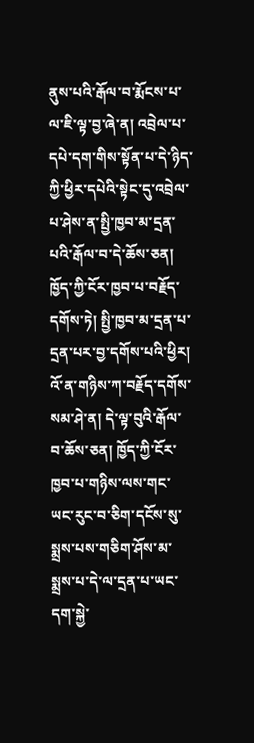ནུས་པའི་རྒོལ་བ་རྨོངས་པ་ལ་ཇི་ལྟ་བྱ་ཞེ་ན། འབྲེལ་པ་དཔེ་དག་གིས་སྟོན་པ་དེ་ཉིད་ཀྱི་ཕྱིར་དཔེའི་སྟེང་དུ་འབྲེལ་པ་ཤེས་ན་སྤྱི་ཁྱབ་མ་དྲན་པའི་རྒོལ་བ་དེ་ཆོས་ཅན། ཁྱོད་ཀྱི་ངོར་ཁྱབ་པ་བརྗོད་དགོས་ཏེ། སྤྱི་ཁྱབ་མ་དྲན་པ་དྲན་པར་བྱ་དགོས་པའི་ཕྱིར། འོ་ན་གཉིས་ཀ་བརྗོད་དགོས་སམ་ཤེ་ན། དེ་ལྟ་བུའི་རྒོལ་བ་ཆོས་ཅན། ཁྱོད་ཀྱི་ངོར་ཁྱབ་པ་གཉིས་ལས་གང་ཡང་རུང་བ་ཅིག་དངོས་སུ་སྨྲས་པས་གཅིག་ཤོས་མ་སྨྲས་པ་དེ་ལ་དྲན་པ་ཡང་དག་སྐྱེ་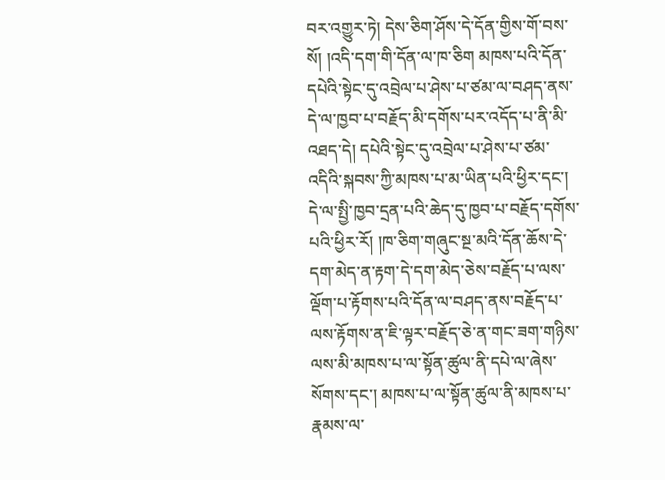བར་འགྱུར་ཏེ། དེས་ཅིག་ཤོས་དེ་དོན་གྱིས་གོ་བས་སོ། །འདི་དག་གི་དོན་ལ་ཁ་ཅིག མཁས་པའི་དོན་དཔེའི་སྟེང་དུ་འབྲེལ་པ་ཤེས་པ་ཙམ་ལ་བཤད་ནས་དེ་ལ་ཁྱབ་པ་བརྗོད་མི་དགོས་པར་འདོད་པ་ནི་མི་འཐད་དེ། དཔེའི་སྟེང་དུ་འབྲེལ་པ་ཤེས་པ་ཙམ་འདིའི་སྐབས་ཀྱི་མཁས་པ་མ་ཡིན་པའི་ཕྱིར་དང་། དེ་ལ་སྤྱི་ཁྱབ་དྲན་པའི་ཆེད་དུ་ཁྱབ་པ་བརྗོད་དགོས་པའི་ཕྱིར་རོ། །ཁ་ཅིག་གཞུང་སྔ་མའི་དོན་ཆོས་དེ་དག་མེད་ན་རྟག་དེ་དག་མེད་ཅེས་བརྗོད་པ་ལས་ལྡོག་པ་རྟོགས་པའི་དོན་ལ་བཤད་ནས་བརྗོད་པ་ལས་རྟོགས་ན་ཇི་ལྟར་བརྗོད་ཅེ་ན་གང་ཟག་གཉིས་ལས་མི་མཁས་པ་ལ་སྟོན་ཚུལ་ནི་དཔེ་ལ་ཞེས་སོགས་དང་། མཁས་པ་ལ་སྟོན་ཚུལ་ནི་མཁས་པ་རྣམས་ལ་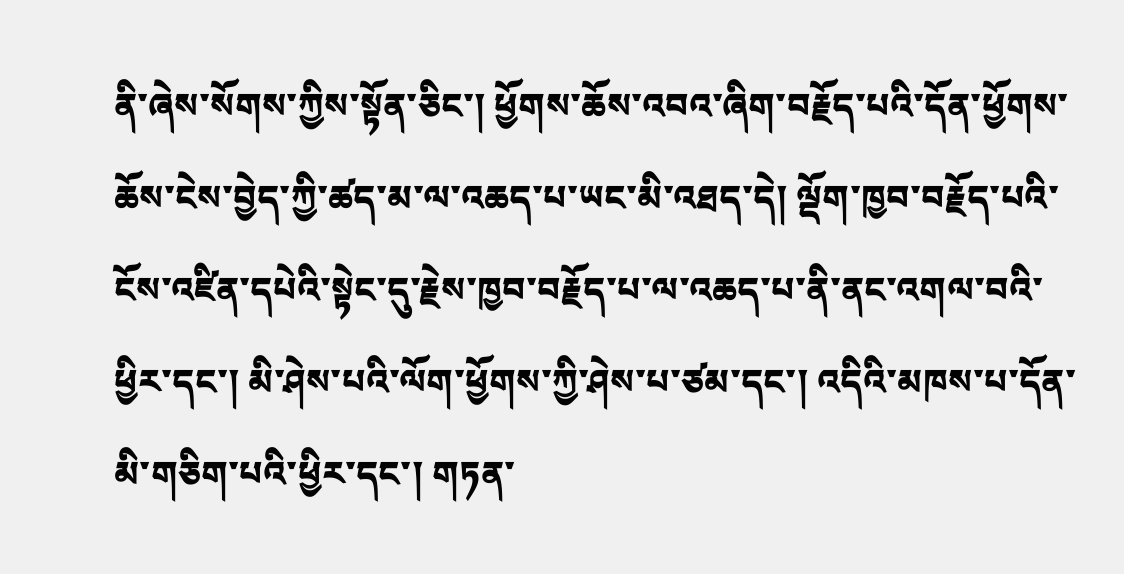ནི་ཞེས་སོགས་ཀྱིས་སྟོན་ཅིང་། ཕྱོགས་ཆོས་འབའ་ཞིག་བརྗོད་པའི་དོན་ཕྱོགས་ཆོས་ངེས་བྱེད་ཀྱི་ཚད་མ་ལ་འཆད་པ་ཡང་མི་འཐད་དེ། ལྡོག་ཁྱབ་བརྗོད་པའི་ངོས་འཛིན་དཔེའི་སྟེང་དུ་རྗེས་ཁྱབ་བརྗོད་པ་ལ་འཆད་པ་ནི་ནང་འགལ་བའི་ཕྱིར་དང་། མི་ཤེས་པའི་ལོག་ཕྱོགས་ཀྱི་ཤེས་པ་ཙམ་དང་། འདིའི་མཁས་པ་དོན་མི་གཅིག་པའི་ཕྱིར་དང་། གཏན་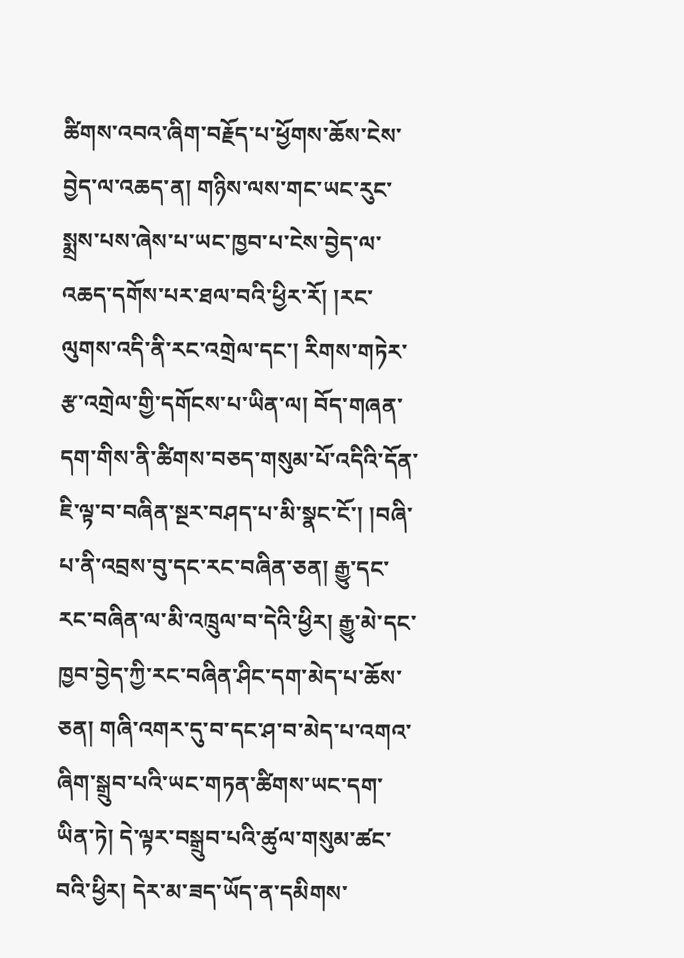ཚིགས་འབའ་ཞིག་བརྗོད་པ་ཕྱོགས་ཆོས་ངེས་བྱེད་ལ་འཆད་ན། གཉིས་ལས་གང་ཡང་རུང་སྨྲས་པས་ཞེས་པ་ཡང་ཁྱབ་པ་ངེས་བྱེད་ལ་འཆད་དགོས་པར་ཐལ་བའི་ཕྱིར་རོ། །རང་ལུགས་འདི་ནི་རང་འགྲེལ་དང་། རིགས་གཏེར་རྩ་འགྲེལ་གྱི་དགོངས་པ་ཡིན་ལ། བོད་གཞན་དག་གིས་ནི་ཚིགས་བཅད་གསུམ་པོ་འདིའི་དོན་ཇི་ལྟ་བ་བཞིན་སྔར་བཤད་པ་མི་སྣང་ངོ་། །བཞི་པ་ནི་འབྲས་བུ་དང་རང་བཞིན་ཅན། རྒྱུ་དང་རང་བཞིན་ལ་མི་འཁྲུལ་བ་དེའི་ཕྱིར། རྒྱུ་མེ་དང་ཁྱབ་བྱེད་ཀྱི་རང་བཞིན་ཤིང་དག་མེད་པ་ཆོས་ཅན། གཞི་འགར་དུ་བ་དང་ཤ་བ་མེད་པ་འགའ་ཞིག་སྒྲུབ་པའི་ཡང་གཏན་ཚིགས་ཡང་དག་ཡིན་ཏེ། དེ་ལྟར་བསྒྲུབ་པའི་ཚུལ་གསུམ་ཚང་བའི་ཕྱིར། དེར་མ་ཟད་ཡོད་ན་དམིགས་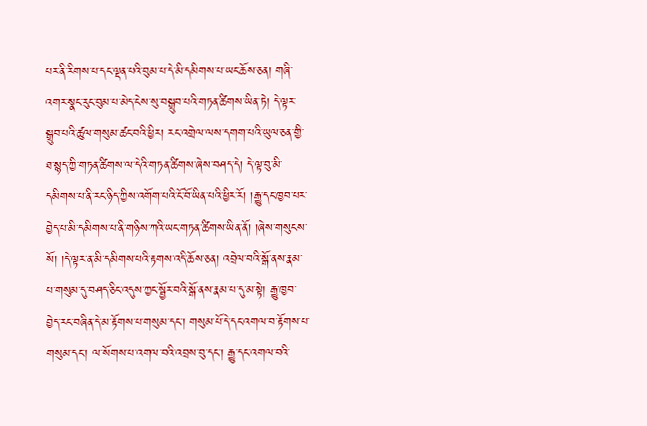པར་ནི་རིགས་པ་དང་ལྡན་པའི་བུམ་པ་དེ་མི་དམིགས་པ་ཡང་ཆོས་ཅན། གཞི་འགར་སྣང་རུང་བུམ་པ་མེད་ངེས་སུ་བསྒྲུབ་པའི་གཏན་ཚིགས་ཡིན་ཏེ། དེ་ལྟར་སྒྲུབ་པའི་ཚུལ་གསུམ་ཚང་བའི་ཕྱིར། རང་འགྲེལ་ལས་དགག་པའི་ཡུལ་ཅན་གྱི་ཐ་སྙད་ཀྱི་གཏན་ཚིགས་ལ་དེའི་གཏན་ཚིགས་ཞེས་བཤད་དེ། དེ་ལྟ་བུ་མི་དམིགས་པ་ནི་རང་ཉིད་ཀྱིས་འགོག་པའི་ངོ་བོ་ཡིན་པའི་ཕྱིར་རོ། །རྒྱུ་དང་ཁྱབ་པར་བྱེད་པ་མི་དམིགས་པ་ནི་གཉིས་ཀའི་ཡང་གཏན་ཚིགས་ཡིན་ནོ། །ཞེས་གསུངས་སོ། །དེ་ལྟར་ན་མི་དམིགས་པའི་རྟགས་འདི་ཆོས་ཅན། འབྲེལ་བའི་སྒོ་ནས་རྣམ་པ་གསུམ་དུ་བཤད་ཅིང་འདུས་ཀྱང་སྦྱོར་བའི་སྒོ་ནས་རྣམ་པ་དུ་མ་སྟེ། རྒྱུ་ཁྱབ་བྱེད་རང་བཞིན་དེ་མ་རྟོགས་པ་གསུམ་དང་། གསུམ་པོ་དེ་དང་འགལ་བ་རྟོགས་པ་གསུམ་དང་། ལ་སོགས་པ་འགལ་བའི་འབྲས་བུ་དང་། རྒྱུ་དང་འགལ་བའི་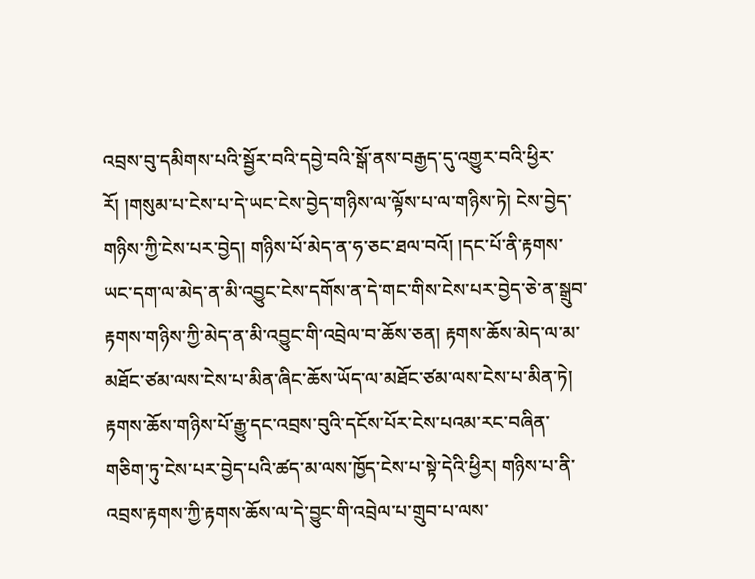འབྲས་བུ་དམིགས་པའི་སྦྱོར་བའི་དབྱེ་བའི་སྒོ་ནས་བརྒྱད་དུ་འགྱུར་བའི་ཕྱིར་རོ། །གསུམ་པ་ངེས་པ་དེ་ཡང་ངེས་བྱེད་གཉིས་ལ་ལྟོས་པ་ལ་གཉིས་ཏེ། ངེས་བྱེད་གཉིས་ཀྱི་ངེས་པར་བྱེད། གཉིས་པོ་མེད་ན་ཧ་ཅང་ཐལ་བའོ། །དང་པོ་ནི་རྟགས་ཡང་དག་ལ་མེད་ན་མི་འབྱུང་ངེས་དགོས་ན་དེ་གང་གིས་ངེས་པར་བྱེད་ཅེ་ན་སྒྲུབ་རྟགས་གཉིས་ཀྱི་མེད་ན་མི་འབྱུང་གི་འབྲེལ་བ་ཆོས་ཅན། རྟགས་ཆོས་མེད་ལ་མ་མཐོང་ཙམ་ལས་ངེས་པ་མིན་ཞིང་ཆོས་ཡོད་ལ་མཐོང་ཙམ་ལས་ངེས་པ་མིན་ཏེ། རྟགས་ཆོས་གཉིས་པོ་རྒྱུ་དང་འབྲས་བུའི་དངོས་པོར་ངེས་པའམ་རང་བཞིན་གཅིག་ཏུ་ངེས་པར་བྱེད་པའི་ཚད་མ་ལས་ཁྱོད་ངེས་པ་སྟེ་དེའི་ཕྱིར། གཉིས་པ་ནི་འབྲས་རྟགས་ཀྱི་རྟགས་ཆོས་ལ་དེ་བྱུང་གི་འབྲེལ་པ་གྲུབ་པ་ལས་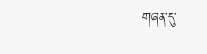གཞན་དུ་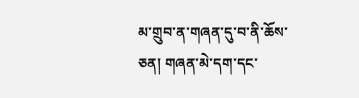མ་གྲུབ་ན་གཞན་དུ་བ་ནི་ཆོས་ཅན། གཞན་མེ་དག་དང་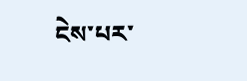ངེས་པར་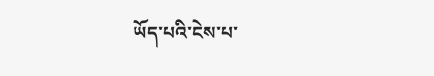ཡོད་པའི་ངེས་པ་